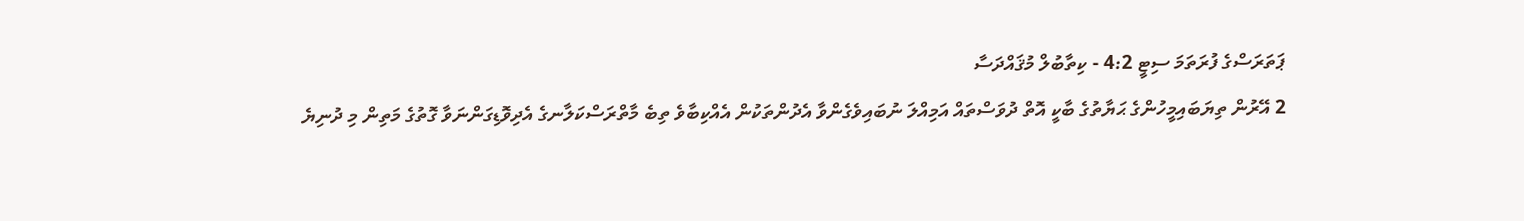ޕަތަރަސްގެ ފުރަތަމަ ސިޓީ 4:2 - ކިތާބުލް މުޤައްދަސާ
2 އޭރުން ތިޔަބައިމީހުންގެ ޙަޔާތުގެ ބާކީ އޮތް ދުވަސްތައް އަމިއްލަ ނުބައިވެގެންވާ އެދުންތަކުން އެއްކިބާވެ ތިބެ މާތްރަސްކަލާނގެ އެދިވޮޑިގަންނަވާ ގޮތުގެ މަތިން މި ދުނިޔެ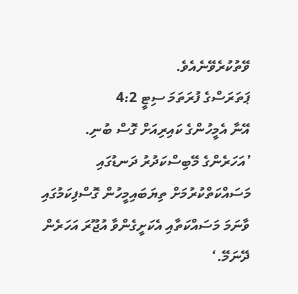ވޭތުކުރެވޭނެއެވެ.
ޕަތަރަސްގެ ފުރަތަމަ ސިޓީ 4:2
އޭނާ އެމީހުންގެ ކައިރިއަށް ގޮސް ބުނި. ’އަހަރެންގެ މޭބިސްކަދުރު ދަނޑުގައި މަސައްކަތްކުރުމަށް ތިޔަބައިމީހުން ގޮސްފިކަމުގައި ވާނަމަ މަސައްކަތާއި އެކަށީގެންވާ އުޖޫރަ އަހަރެން ދޭނަމޭ.‘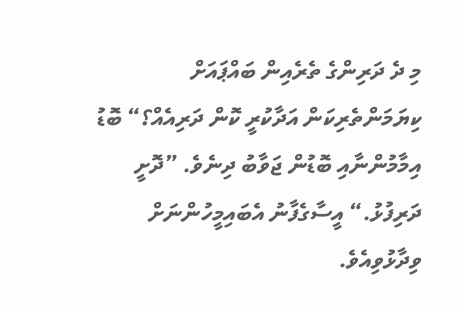މި ދެ ދަރިންގެ ތެރެއިން ބައްޕައަށް ކިޔަމަންތެރިކަން އަދާކުރީ ކޮން ދަރިއެއް؟“ ބޮޑު އިމާމުންނާއި ބޮޑުން ޖަވާބު ދިނެވެ. ”ދޮށީ ދަރިފުޅު.“ އީސާގެފާނު އެބައިމީހުންނަށް ވިދާޅުވިއެވެ.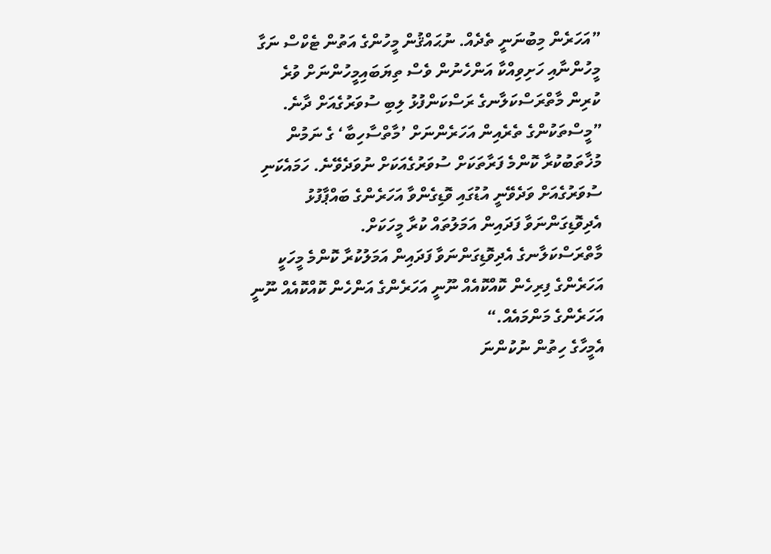”އަހަރެން މިބުނަނީ ތެދެއް. ނުޙައްޤުން މީހުންގެ އަތުން ޓެކްސް ނަގާ މީހުންނާއި ހަށިވިއްކާ އަންހެނުން ވެސް ތިޔަބައިމީހުންނަށް ވުރެ ކުރިން މާތްރަސްކަލާނގެ ރަސްކަންފުޅު ލިބި ސުވަރުގެއަށް ދާނެ.
”މީސްތަކުންގެ ތެރެއިން އަހަރެންނަށް ’މާތްސާހިބާ‘ ގެ ނަމުން މުޚާތަބުކުރާ ކޮންމެ ފަރާތަކަށް ސުވަރުގެއަކަށް ނުވަދެވޭނެ. ހަމައެކަނި ސުވަރުގެއަށް ވަދެވޭނީ އުޑުގައި ވޮޑިގެންވާ އަހަރެންގެ ބައްޕާފުޅު އެދިވޮޑިގަންނަވާ ފަދައިން އަމަލުތައް ކުރާ މީހަކަށް.
މާތްރަސްކަލާނގެ އެދިވޮޑިގަންނަވާ ފަދައިން އަމަލުކުރާ ކޮންމެ މީހަކީ އަހަރެންގެ ފިރިހެން ކޮއްކޮއެއް ނޫނީ އަހަރެންގެ އަންހެން ކޮއްކޮއެއް ނޫނީ އަހަރެންގެ މަންމައެއް.“
އެމީހާގެ ހިތުން ނުކުންނަ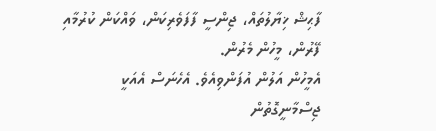ފާޙިޝް ޚިޔާލުތައް، ޖިންސީ ފާފަވެރިކަން، ވައްކަން ކުރުމާއި ފޭރުން، މީހުން މެރުން.
އެމީހުން އަލުން އުފަންވިއެވެ. އެހެނަސް އެއަކީ ޖިސްމާނީގޮތުން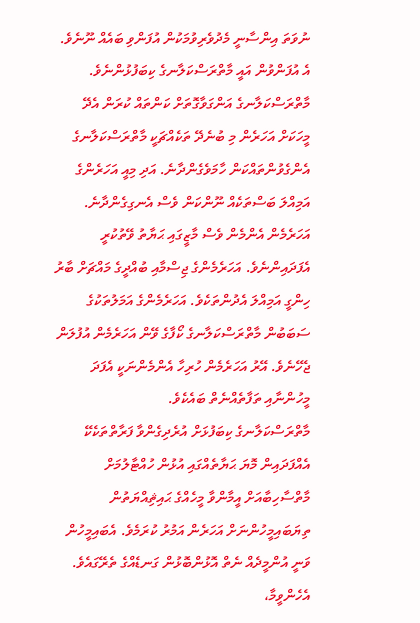ނުވަތަ އިންސާނީ މެދުވެރިވުމަކުން އުފަންވި ބައެއް ނޫނެވެ. އެ އުފަންވުން އައީ މާތްރަސްކަލާނގެ ކިބަފުޅުންނެވެ.
މާތްރަސްކަލާނގެ އަންގަވާގޮތަށް ކަންތައް ކުރަން އެދޭ މީހަކަށް އަހަރެން މި ބުނެދޭ ތަކެއްޗަކީ މާތްރަސްކަލާނގެ އެންގެވުންތައްކަން ހާމަވެގެންދާނެ. އަދި މިއީ އަހަރެންގެ އަމިއްލަ ބަސްތަކެއް ނޫންކަން ވެސް އެނގިގެންދާނެ.
އަހަރެމެން އެންމެން ވެސް މާޒީގައި ޙަޔާތު ވޭތުކުރީ އެފަދައިންނެވެ. އަހަރެމެންގެ ޖިސްމާއި ބުއްދީގެ މައްޗަށް ބާރު ހިންގީ އަމިއްލަ އެދުންތަކެވެ. އަހަރެމެންގެ އަމަލުތަކުގެ ސަބަބުން މާތްރަސްކަލާނގެ ކޯފާގެ ވޭން އަހަރެމެން އުފުލަން ޖެހޭނެވެ. އޭރު އަހަރެމެން ހުރިހާ އެންމެންނަކީ އެފަދަ މީހުންނާއި ތަފާތެއްނެތް ބައެކެވެ.
މާތްރަސްކަލާނގެ ކިބަފުޅަށް އުރެދިގެންވާ ފަރާތްތަކެކޭ އެއްފަދައިން މޮޔަ ޙަޔާތެއްގައި އުޅުން ހުއްޓާލުމަށް މާތްސާހިބާއަށް އީމާންވާ މީހެއްގެ ޙައިޘިއްޔަތުން ތިޔަބައިމީހުންނަށް އަހަރެން އަމުރު ކުރަމެވެ. އެބައިމީހުން ވަނީ އުންމީދެއް ނެތް އޮޅުންބޮޅުން ގަނޑެއްގެ ތެރޭގައެވެ.
އެހެންވީމާ،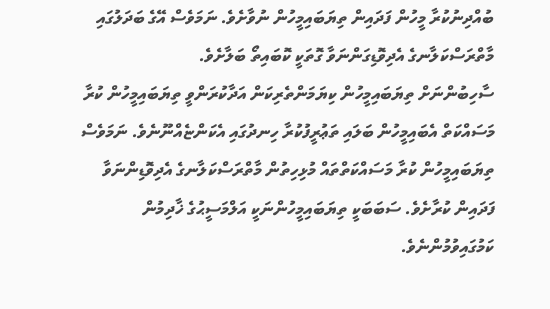ބުއްދިނުކުރާ މީހުން ފަދައިން ތިޔަބައިމީހުން ނުވާށެވެ. ނަމަވެސް އޭގެ ބަދަލުގައި މާތްރަސްކަލާނގެ އެދިވޮޑިގަންނަވާ ގޮތަކީ ކޮބައިތޯ ބަލާށެވެ.
ސާހިބުންނަށް ތިޔަބައިމީހުން ކިޔަމަންތެރިކަން އަދާކުރަންވީ ތިޔަބައިމީހުން ކުރާ މަސައްކަތް އެބައިމީހުން ބަލައި ތަޢުރީފުކުރާ ހިނދުގައި އެކަންޏެއްނޫނެވެ. ނަމަވެސް ތިޔަބައިމީހުން ކުރާ މަސައްކަތްތައް މުޅިހިތުން މާތްރަސްކަލާނގެ އެދިވޮޑިންނަވާ ފަދައިން ކުރާށެވެ. ސަބަބަކީ ތިޔަބައިމީހުންނަކީ އަލްމަސީޙުގެ ޚާދިމުން ކަމުގައިވުމުންނެވެ.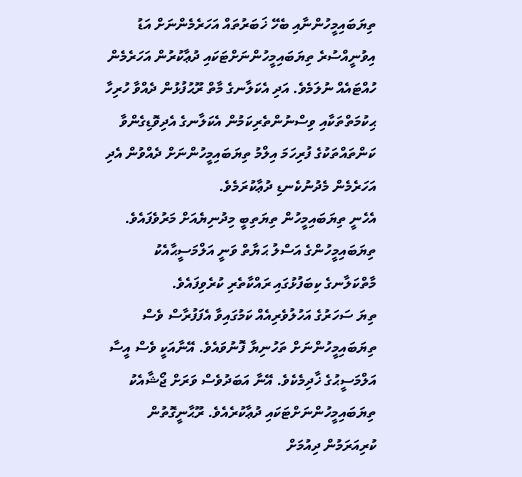ތިޔަބައިމީހުންނާއި ބެހޭ ޚަބަރުތައް އަހަރެމެންނަށް އަޑު އިވުނީއްސުރެ ތިޔަބައިމީހުންނަށްޓަކައި ދުޢާކުރުން އަހަރެމެން ހުއްޓައެއް ނުލަމެވެ. އަދި އެކަލާނގެ މާތް ރޫޙުފުޅުން ދެއްވާ ހުރިހާ ޙިކުމަތްތަކާއި ވިސްނުންތެރިކަމުން އެކަލާނގެ އެދިވޮޑިގެންވާ ކަންތައްތަކުގެ ފުރިހަމަ އިލްމު ތިޔަބައިމީހުންނަށް ދެއްވުން އެދި އަހަރެމެން މެދުނުކެނޑި ދުޢާކުރަމެވެ.
އެހެނީ ތިޔަބައިމީހުން ތިޔަތިބީ މިދުނިޔެއަށް މަރުވެފައެވެ. ތިޔަބައިމީހުންގެ އަސްލު ޙަޔާތް ވަނީ އަލްމަސީޙާއެކު މާތްކަލާނގެ ކިބަފުޅުގައި ރައްކާތެރި ކުރެވިފައެވެ.
ތިޔަ ސަހަރުގެ އަހުލުވެރިއެއް ކަމުގައިވާ އެފަފުރާސް ވެސް ތިޔަބައިމީހުންނަށް ތަހުނިޔާ ފޮނުވައެވެ. އޭނާއަކީ ވެސް އީސާ އަލްމަސީޙުގެ ޚާދިމެކެވެ. އޭނާ އަބަދުވެސް ވަރަށް ޖޯޝާއެކު ތިޔަބައިމީހުންނަށްޓަކައި ދުޢާކުރެއެވެ. ރޫޙާނީގޮތުން ކުރިއަރަމުން ދިއުމަށް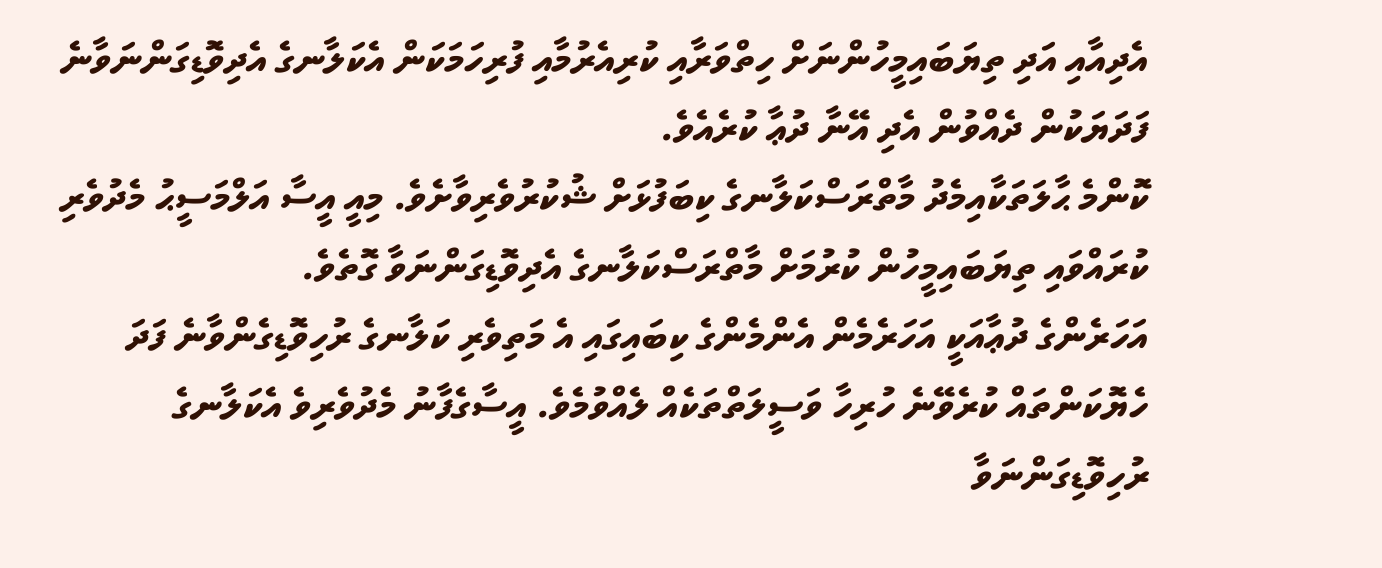އެދިއާއި އަދި ތިޔަބައިމީހުންނަށް ހިތްވަރާއި ކުރިއެރުމާއި ފުރިހަމަކަން އެކަލާނގެ އެދިވޮޑިގަންނަވާނެ ފަދަޔަކުން ދެއްވުން އެދި އޭނާ ދުޢާ ކުރެއެވެ.
ކޮންމެ ޙާލަތަކާއިމެދު މާތްރަސްކަލާނގެ ކިބަފުޅަށް ޝުކުރުވެރިވާށެވެ. މިއީ އީސާ އަލްމަސީޙު މެދުވެރި ކުރައްވައި ތިޔަބައިމީހުން ކުރުމަށް މާތްރަސްކަލާނގެ އެދިވޮޑިގަންނަވާ ގޮތެވެ.
އަހަރެންގެ ދުޢާއަކީ އަހަރެމެން އެންމެންގެ ކިބައިގައި އެ މަތިވެރި ކަލާނގެ ރުހިވޮޑިގެންވާނެ ފަދަ ހެޔޮކަންތައް ކުރެވޭނެ ހުރިހާ ވަސީލަތްތަކެއް ލެއްވުމެވެ. އީސާގެފާނު މެދުވެރިވެ އެކަލާނގެ ރުހިވޮޑިގަންނަވާ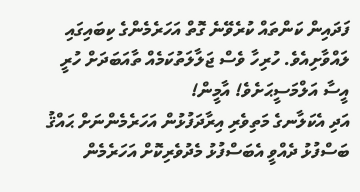ފަދައިން ކަންތައް ކުރެވޭނެ ގޮތް އަހަރެމެންގެ ކިބައިގައި ލައްވާށިއެވެ. ހުރިހާ ވެސް ޖަލާލަތުކަމެއް ތާއަބަދަށް ހުރީ އީސާ އަލްމަސީޙަށެވެ! އާމީން!
އަދި އެކަލާނގެ މަތިވެރި އިރާދަފުޅުން އަހަރެމެންނަށް ޙައްޤު ބަސްފުޅު ދެއްވީ އެބަސްފުޅު މެދުވެރިކޮށް އަހަރެމެން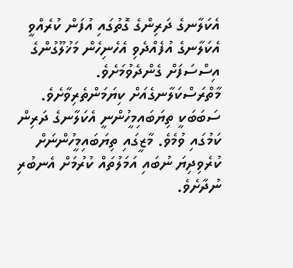އެކަލާނގެ ދަރިންގެ ގޮތުގައި އުފަން ކުރެއްވީ އެކަލާނގެ އުފެއްދެވި އެހެނިހެން މަޚުލޫގުންގެ އިސްސަފަށް ގެންދެވުމަށެވެ.
މާތްރަސްކަލާނގެއަށް ކިޔަމަންތެރިވާށެވެ. ސަބަބަކީ ތިޔަބައިމީހުންނީ އެކަލާނގެ ދަރިން ކަމުގައި ވުމެވެ. މާޒީގައި ތިޔަބައިމީހުންނަށް ކުރެވިދިޔަ ނުބައި އަމަލުތައް ކުރުމަށް އެނބުރި ނުދާށެވެ.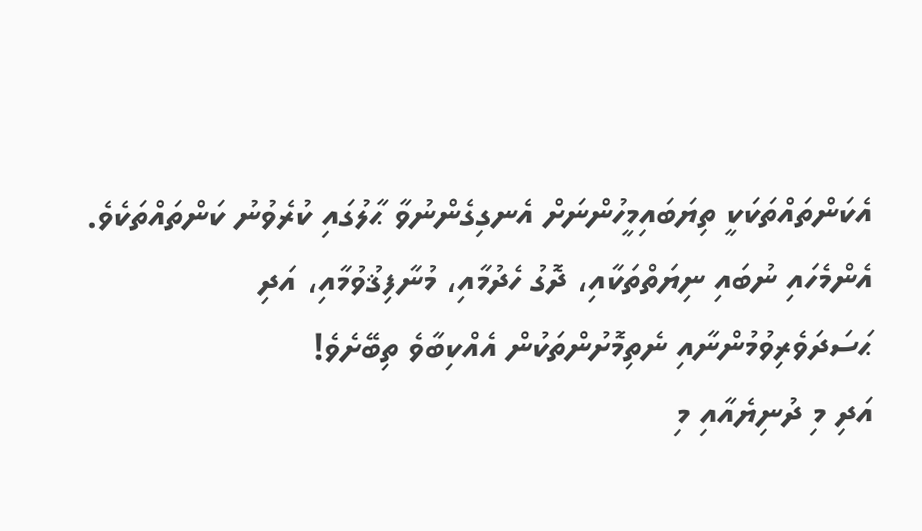އެކަންތައްތަކަކީ ތިޔަބައިމީހުންނަށް އެނގިގެންނުވާ ޙާލުގައި ކުރެވުނު ކަންތައްތަކެވެ.
އެންމެހައި ނުބައި ނިޔަތްތަކާއި، ދޮގު ހެދުމާއި، މުނާފިޤުވުމާއި، އަދި ޙަސަދަވެރިވުމުންނާއި ނެތިމޮށުންތަކުން އެއްކިބާވެ ތިބޭށެވެ!
އަދި މި ދުނިޔެއާއި މި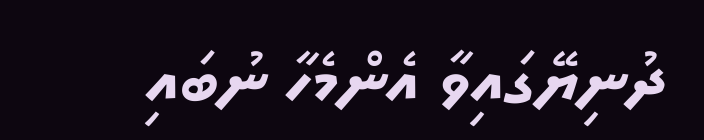ދުނިޔޭގައިވާ އެންމެހާ ނުބައި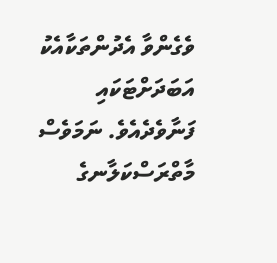ވެގެންވާ އެދުންތަކާއެކު އަބަދަށްޓަކައި ފަނާވެދެއެވެ. ނަމަވެސް މާތްރަސްކަލާނގެ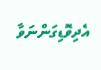އެދިވޮޑިގަންނަވާ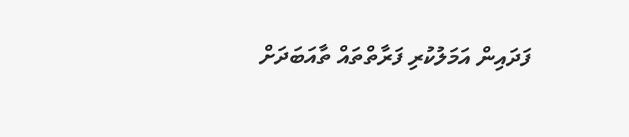ފަދައިން އަމަލުކުރި ފަރާތްތައް ތާއަބަދަށް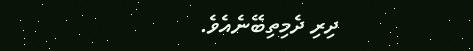ދިރި ދެމިތިބޭނެއެވެ.